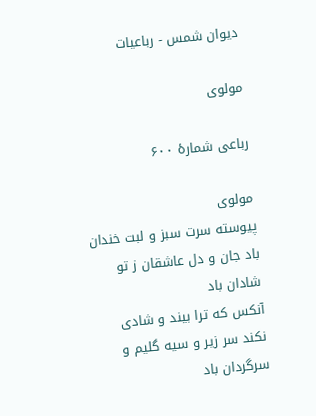دیوان شمس - رباعیات

مولوی

رباعی شمارهٔ ۶۰۰

مولوی
پیوسته سرت سبز و لبت خندان باد جان و دل عاشقان ز تو شادان باد
آنکس که ترا بیند و شادی نکند سر زیر و سیه گلیم و سرگردان باد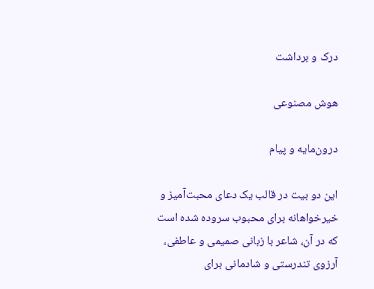درک و برداشت

هوش مصنوعی

درون‌مایه و پیام

این دو بیت در قالب یک دعای محبت‌آمیز و خیرخواهانه برای محبوب سروده شده است که در آن، شاعر با زبانی صمیمی و عاطفی، آرزوی تندرستی و شادمانی برای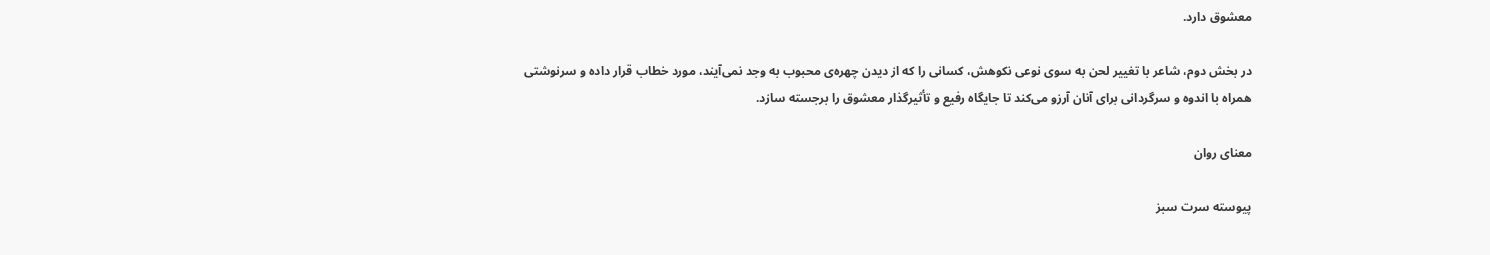معشوق دارد.

در بخش دوم، شاعر با تغییر لحن به سوی نوعی نکوهش، کسانی را که از دیدن چهره‌ی محبوب به وجد نمی‌آیند، مورد خطاب قرار داده و سرنوشتی همراه با اندوه و سرگردانی برای آنان آرزو می‌کند تا جایگاه رفیع و تأثیرگذار معشوق را برجسته سازد.

معنای روان

پیوسته سرت سبز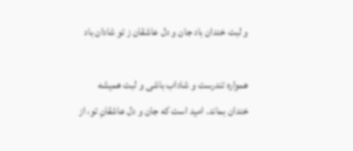و لبت خندان باد جان و دل عاشقان ز تو شادان باد

همواره تندرست و شاداب باشی و لبت همیشه خندان بماند. امید است که جان و دل عاشقانِ تو، از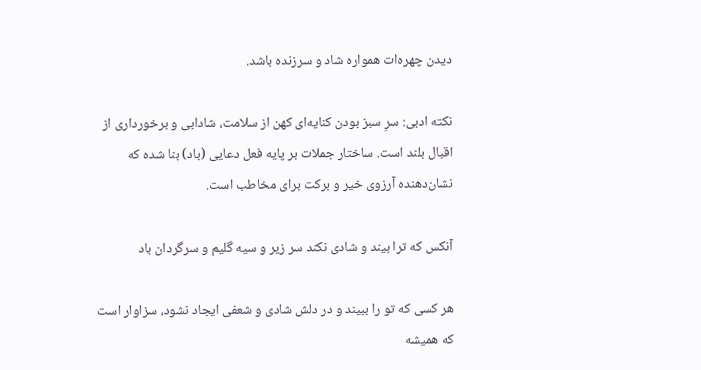دیدن چهره‌ات همواره شاد و سرزنده باشد.

نکته ادبی: سرِ سبز بودن کنایه‌ای کهن از سلامت، شادابی و برخورداری از اقبال بلند است. ساختار جملات بر پایه فعل دعایی (باد) بنا شده که نشان‌دهنده آرزوی خیر و برکت برای مخاطب است.

آنکس که ترا بیند و شادی نکند سر زیر و سیه گلیم و سرگردان باد

هر کسی که تو را ببیند و در دلش شادی و شعفی ایجاد نشود، سزاوار است که همیشه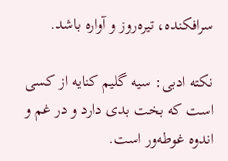سرافکنده، تیره‌روز و آواره باشد.

نکته ادبی: سیه گلیم کنایه از کسی است که بخت بدی دارد و در غم و اندوه غوطه‌ور است.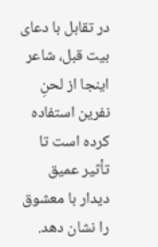در تقابل با دعای بیت قبل، شاعر اینجا از لحنِ نفرین استفاده کرده است تا تأثیر عمیق دیدار با معشوق را نشان دهد.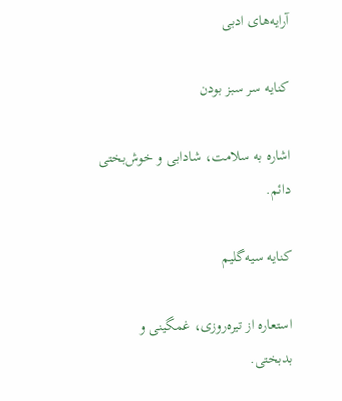آرایه‌های ادبی

کنایه سر سبز بودن

اشاره به سلامت، شادابی و خوش‌بختی دائم.

کنایه سیه‌گلیم

استعاره از تیره‌روزی، غمگینی و بدبختی.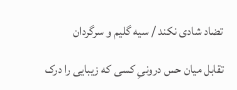تضاد شادی نکند / سیه گلیم و سرگردان

تقابل میان حس درونیِ کسی که زیبایی را درک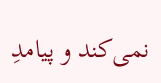نمی‌کند و پیامدِ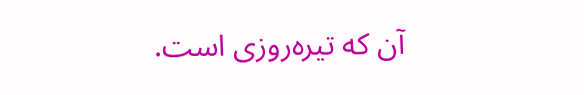آن که تیره‌روزی است.